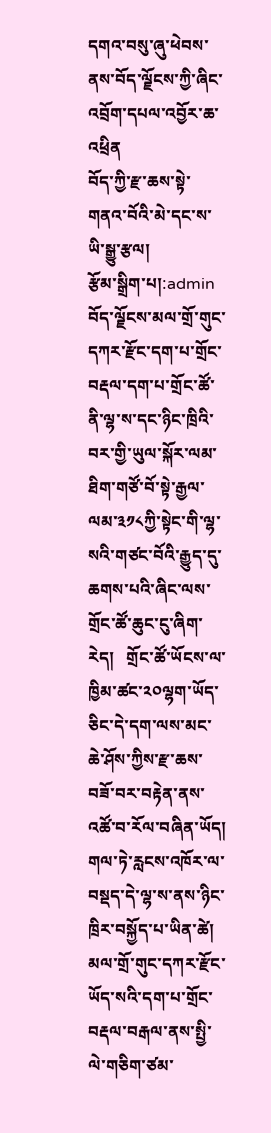དགའ་བསུ་ཞུ་ཕེབས་ནས་བོད་ལྗོངས་ཀྱི་ཞིང་འབྲོག་དཔལ་འབྱོར་ཆ་འཕྲིན
བོད་ཀྱི་རྫ་ཆས་སྟེ་གནའ་བོའི་མེ་དང་ས་ཡི་སྒྱུ་རྩལ།
རྩོམ་སྒྲིག་པ།:admin
བོད་ལྗོངས་མལ་གྲོ་གུང་དཀར་རྫོང་དག་པ་གྲོང་བརྡལ་དག་པ་གྲོང་ཚོ་ནི་ལྷ་ས་དང་ཉིང་ཁྲིའི་བར་གྱི་ཡུལ་སྐོར་ལམ་ཐིག་གཙོ་བོ་སྟེ་རྒྱལ་ལམ་༣༡༨ཀྱི་སྟེང་གི་ལྷ་སའི་གཙང་བོའི་རྒྱུད་དུ་ཆགས་པའི་ཞིང་ལས་གྲོང་ཚོ་ཆུང་ངུ་ཞིག་རེད།   གྲོང་ཚོ་ཡོངས་ལ་ཁྱིམ་ཚང་༢༠ལྷག་ཡོད་ཅིང་དེ་དག་ལས་མང་ཆེ་ཤོས་ཀྱིས་རྫ་ཆས་བཟོ་བར་བརྟེན་ནས་འཚོ་བ་རོལ་བཞིན་ཡོད།  གལ་ཏེ་རླངས་འཁོར་ལ་བསྡད་དེ་ལྷ་ས་ནས་ཉིང་ཁྲིར་བསྐྱོད་པ་ཡིན་ཚེ།    མལ་གྲོ་གུང་དཀར་རྫོང་ཡོད་སའི་དག་པ་གྲོང་བརྡལ་བརྒལ་ནས་སྤྱི་ལེ་གཅིག་ཙམ་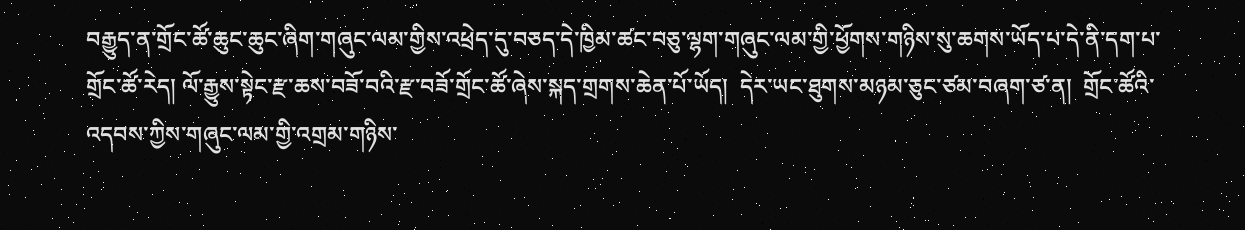བརྒྱུད་ན་གྲོང་ཚོ་ཆུང་ཆུང་ཞིག་གཞུང་ལམ་གྱིས་འཕྲེད་དུ་བཅད་དེ་ཁྱིམ་ཚང་བཅུ་ལྷག་གཞུང་ལམ་གྱི་ཕྱོགས་གཉིས་སུ་ཆགས་ཡོད་པ་དེ་ནི་དག་པ་གྲོང་ཚོ་རེད། ལོ་རྒྱུས་སྟེང་རྫ་ཆས་བཟོ་བའི་རྫ་བཟོ་གྲོང་ཚོ་ཞེས་སྐད་གྲགས་ཆེན་པོ་ཡོད།  དེར་ཡང་ཐུགས་མཉམ་ཅུང་ཙམ་བཞག་ཙ་ན།  གྲོང་ཚོའི་འདབས་ཀྱིས་གཞུང་ལམ་གྱི་འགྲམ་གཉིས་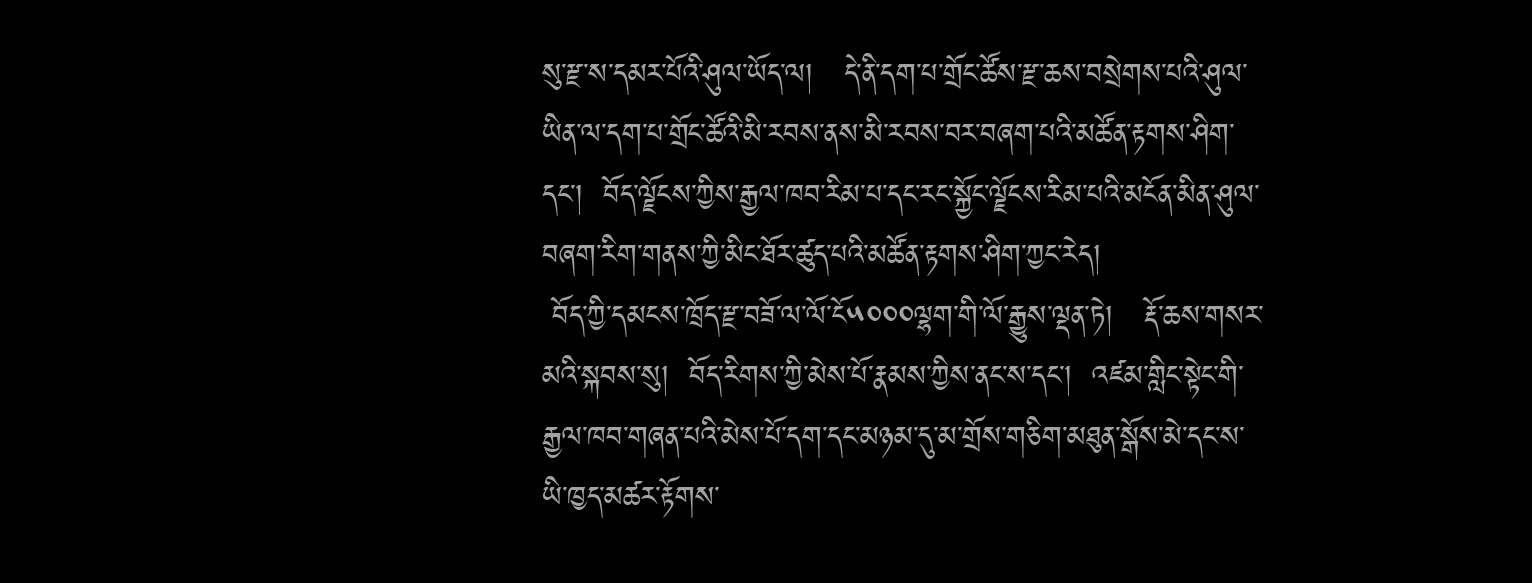སུ་རྫ་ས་དམར་པོའི་ཤུལ་ཡོད་ལ།   དེ་ནི་དག་པ་གྲོང་ཚོས་རྫ་ཆས་བསྲེགས་པའི་ཤུལ་ཡིན་ལ་དག་པ་གྲོང་ཚོའི་མི་རབས་ནས་མི་རབས་བར་བཞག་པའི་མཚོན་རྟགས་ཤིག་དང་།  བོད་ལྗོངས་ཀྱིས་རྒྱལ་ཁབ་རིམ་པ་དང་རང་སྐྱོང་ལྗོངས་རིམ་པའི་མངོན་མིན་ཤུལ་བཞག་རིག་གནས་ཀྱི་མིང་ཐོར་ཚུད་པའི་མཚོན་རྟགས་ཤིག་ཀྱང་རེད།
 བོད་ཀྱི་དམངས་ཁྲོད་རྫ་བཟོ་ལ་ལོ་ངོ༥༠༠༠ལྷག་གི་ལོ་རྒྱུས་ལྡན་ཏེ།   རྡོ་ཆས་གསར་མའི་སྐབས་སུ།  བོད་རིགས་ཀྱི་མེས་པོ་རྣམས་ཀྱིས་ནང་ས་དང་།  འཛམ་གླིང་སྟེང་གི་རྒྱལ་ཁབ་གཞན་པའི་མེས་པོ་དག་དང་མཉམ་དུ་མ་གྲོས་གཅིག་མཐུན་སྒོས་མེ་དང་ས་ཡི་ཁྱད་མཚར་རྟོགས་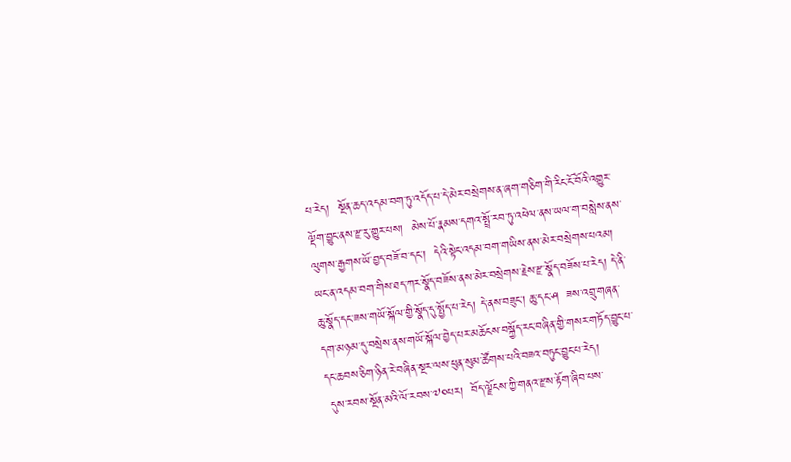པ་རེད།  སྔོན་ཆད་འདམ་བག་ཏུ་འདོད་པ་དེ་མེར་བསྲེགས་ན་ཞག་གཅིག་གི་རིང་ངོ་བོའི་འགྱུར་ལྡོག་བྱུང་ནས་རྫ་རུ་གྱུར་པས།  མེས་པོ་རྣམས་དགའ་སྤྲོ་རབ་ཏུ་འཕེལ་ནས་ཡལ་ག་བསླེས་ནས་ལུགས་རྒྱགས་ཡོ་བྱད་བཟོ་བ་དང་།  དེའི་སྟེང་འདམ་བག་གཡིས་ནས་མེར་བསྲེགས་པའམ།  ཡང་ན་འདམ་བག་གིས་ཐད་ཀར་སྣོད་བཟོས་ནས་མེར་བསྲེགས་རྗེས་རྫ་སྣོད་བཟོས་པ་རེད། དེ་ནི་ཆུ་སྣོད་དང་ཟས་གཡོ་སྐོལ་གྱི་སྣོད་དུ་སྤྱོད་པ་རེད། དེ་ནས་བཟུང་། ཆུ་དང་ཤ  ཟས་འབྲུ་གཞན་དག་མཉམ་དུ་བསྲེས་ནས་གཡོ་སྐོལ་བྱེད་པར་མཆོངས་བསྐྱོད་རང་བཞིན་གྱི་གསར་གཏོད་བྱུང་པ་དང་ཆབས་ཅིག་ཉིན་རེ་བཞིན་སྔར་ལས་ཕུན་སུམ་ཚོགས་པའི་བཟའ་བཏུང་བྱུང་པ་རེད།
 དུས་རབས་སྔོན་མའི་ལོ་རབས་༧༠པར།  བོད་ལྗོངས་ཀྱི་གནའ་རྫས་རྟོག་ཞིབ་པས་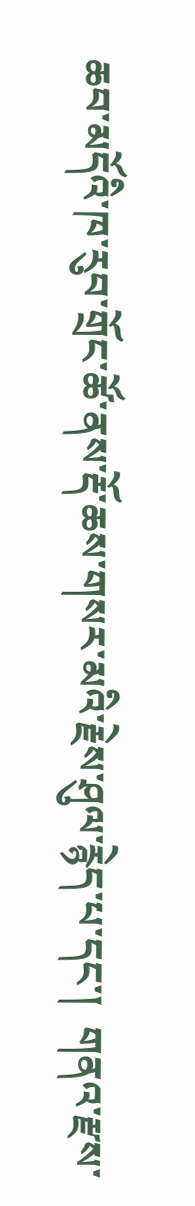ཆབ་མདོའི་ཁ་རུབ་གྲོང་ཚོ་ནས་རྡོ་ཆས་གསར་མའི་རྗེས་ཤུལ་རྙེད་པ་དང་།  གནའ་རྫས་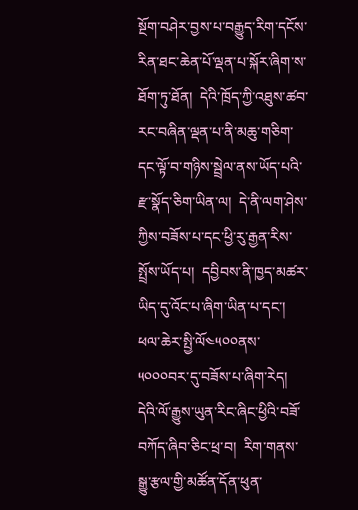སྔོག་བཤེར་བྱས་པ་བརྒྱུད་རིག་དངོས་རིན་ཐང་ཆེན་པོ་ལྡན་པ་སྐོར་ཞིག་ས་ཐོག་ཏུ་ཐོན།  དེའི་ཁྲོད་ཀྱི་འཐུས་ཚབ་རང་བཞིན་ལྡན་པ་ནི་མཆུ་གཅིག་དང་ལྟོ་བ་གཉིས་སྦྲེལ་ནས་ཡོད་པའི་རྫ་སྣོད་ཅིག་ཡིན་ལ།  དེ་ནི་ལག་ཤེས་ཀྱིས་བཟོས་པ་དང་ཕྱི་རུ་རྒྱན་རིས་སྤྲོས་ཡོད་པ།  དབྱིབས་ནི་ཁྱད་མཚར་ཡིད་དུ་འོང་པ་ཞིག་ཡིན་པ་དང་།  ཕལ་ཆེར་སྤྱི་ལོ༤༥༠༠ནས་༥༠༠༠བར་དུ་བཟོས་པ་ཞིག་རེད།  དེའི་ལོ་རྒྱུས་ཡུན་རིང་ཞིང་ཕྱིའི་བཟོ་བཀོད་ཞིབ་ཅིང་ཕྲ་བ།  རིག་གནས་སྒྱུ་རྩལ་གྱི་མཚོན་དོན་ཕུན་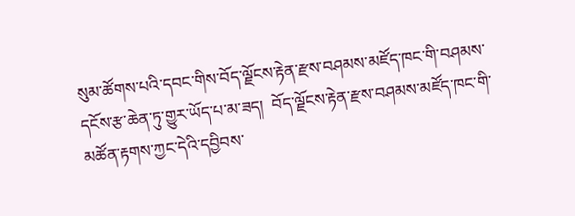སུམ་ཚོགས་པའི་དབང་གིས་བོད་ལྗོངས་རྟེན་རྫས་བཤམས་མཛོད་ཁང་གི་བཤམས་དངོས་རྩ་ཆེན་ཏུ་གྱུར་ཡོད་པ་མ་ཟད།  བོད་ལྗོངས་རྟེན་རྫས་བཤམས་མཛོད་ཁང་གི་མཚོན་རྟགས་ཀྱང་དེའི་དབྱིབས་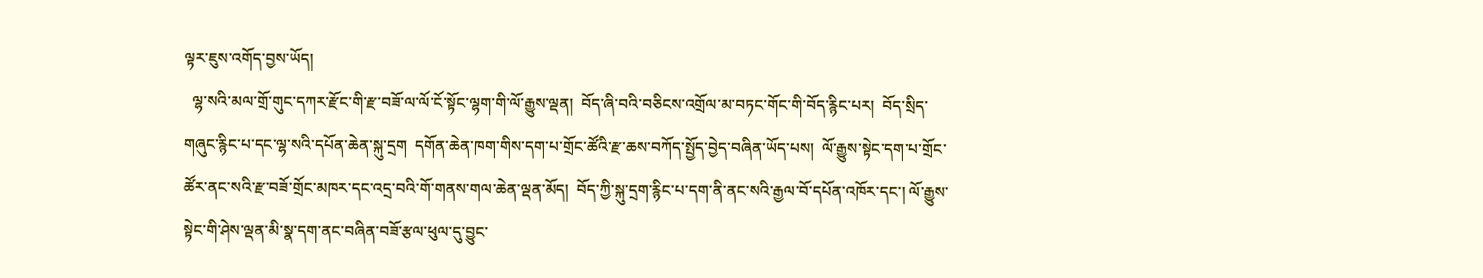ལྟར་ཇུས་འགོད་བྱས་ཡོད།
  ལྷ་སའི་མལ་གྲོ་གུང་དཀར་རྫོང་གི་རྫ་བཟོ་ལ་ལོ་ངོ་སྟོང་ལྷག་གི་ལོ་རྒྱུས་ལྡན།  བོད་ཞི་བའི་བཅིངས་འགྲོལ་མ་བཏང་གོང་གི་བོད་རྙིང་པར།  བོད་སྲིད་གཞུང་རྙིང་པ་དང་ལྷ་སའི་དཔོན་ཆེན་སྐུ་དྲག  དགོན་ཆེན་ཁག་གིས་དག་པ་གྲོང་ཚོའི་རྫ་ཆས་བཀོད་སྤྱོད་བྱེད་བཞིན་ཡོད་པས།  ལོ་རྒྱུས་སྟེང་དག་པ་གྲོང་ཚོར་ནང་སའི་རྫ་བཟོ་གྲོང་མཁར་དང་འདྲ་བའི་གོ་གནས་གལ་ཆེན་ལྡན་མོད།  བོད་ཀྱི་སྐུ་དྲག་རྙིང་པ་དག་ནི་ནང་སའི་རྒྱལ་བོ་དཔོན་འཁོར་དང་། ལོ་རྒྱུས་སྟེང་གི་ཤེས་ལྡན་མི་སྣ་དག་ནང་བཞིན་བཟོ་རྩལ་ཕུལ་དུ་བྱུང་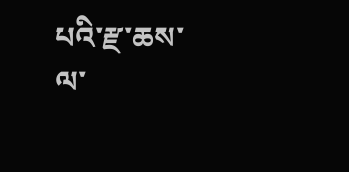པའི་རྫ་ཆས་ལ་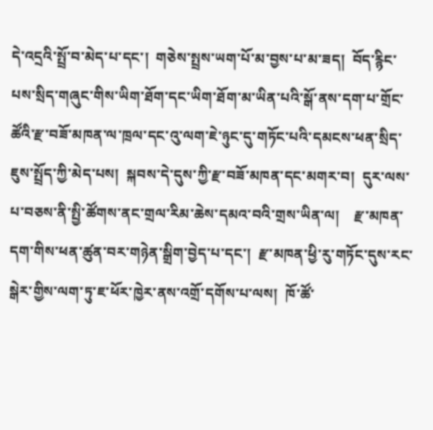དེ་འདྲའི་སྤྲོ་བ་མེད་པ་དང་།  གཅེས་སྤྲས་ཡག་པོ་མ་བྱས་པ་མ་ཟད།  བོད་རྙིང་པས་སྲིད་གཞུང་གིས་ཡིག་ཐོག་དང་ཡིག་ཐོག་མ་ཡིན་པའི་སྒོ་ནས་དག་པ་གྲོང་ཚོའི་རྫ་བཟོ་མཁན་ལ་ཁྲལ་དང་འུ་ལག་ཇེ་ཉུང་དུ་གཏོང་པའི་དམངས་ཕན་སྲིད་ཇུས་སྤྲོད་ཀྱི་མེད་པས།  སྐབས་དེ་དུས་ཀྱི་རྫ་བཟོ་མཁན་དང་མགར་བ།  དུར་ལས་པ་བཅས་ནི་སྤྱི་ཚོགས་ནང་གྲལ་རིམ་ཆེས་དམའ་བའི་གྲས་ཡིན་ལ།    རྫ་མཁན་དག་གིས་ཕན་ཚུན་བར་གཉེན་སྒྲིག་བྱེད་པ་དང་།  རྫ་མཁན་ཕྱི་རུ་གཏོང་དུས་རང་སྒེར་གྱིས་ལག་ཏུ་ཇ་ཕོར་ཁྱེར་ནས་འགྲོ་དགོས་པ་ལས།  ཁོ་ཚོ་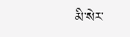མི་སེར་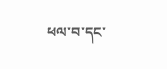ཕལ་བ་དང་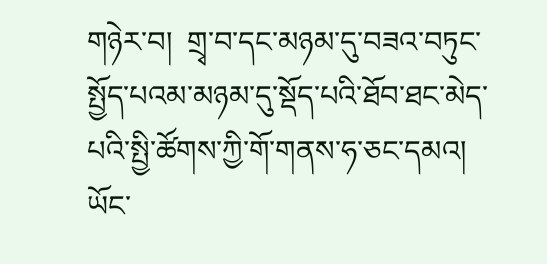གཉེར་བ།  གྲྭ་བ་དང་མཉམ་དུ་བཟའ་བཏུང་སྤྱོད་པའམ་མཉམ་དུ་སྡོད་པའི་ཐོབ་ཐང་མེད་པའི་སྤྱི་ཚོགས་ཀྱི་གོ་གནས་ཧ་ཅང་དམའ།
ཡོང་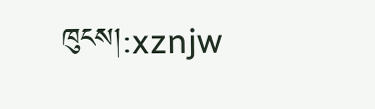ཁུངས།:xznjw